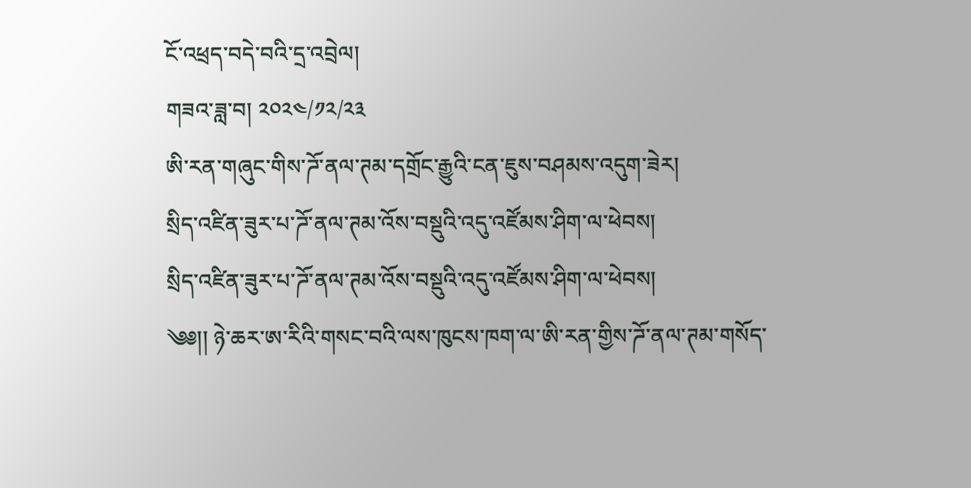ངོ་འཕྲད་བདེ་བའི་དྲ་འབྲེལ།
གཟའ་ཟླ་བ། ༢༠༢༤/༡༢/༢༣
ཨི་རན་གཞུང་གིས་ཌོ་ནལ་ཊམ་དགྲོང་རྒྱུའི་ངན་ཇུས་བཤམས་འདུག་ཟེར།
སྲིད་འཛིན་ཟུར་པ་ཌོ་ནལ་ཊམ་འོས་བསྡུའི་འདུ་འཛོམས་ཤིག་ལ་ཕེབས།
སྲིད་འཛིན་ཟུར་པ་ཌོ་ནལ་ཊམ་འོས་བསྡུའི་འདུ་འཛོམས་ཤིག་ལ་ཕེབས།
༄༅།། ཉེ་ཆར་ཨ་རིའི་གསང་བའི་ལས་ཁུངས་ཁག་ལ་ཨི་རན་གྱིས་ཌོ་ནལ་ཊམ་གསོད་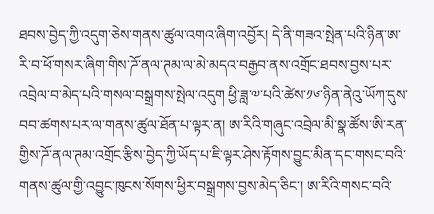ཐབས་བྱེད་ཀྱི་འདུག་ཅེས་གནས་ཚུལ་འགའ་ཞིག་འབྱོར། དེ་ནི་གཟའ་སྤེན་པའི་ཉིན་ཨ་རི་བ་ཕོ་གསར་ཞིག་གིས་ཌོ་ནལ་ཊམ་ལ་མེ་མདའ་བརྒྱབ་ནས་འགྲོང་ཐབས་བྱས་པར་འབྲེལ་བ་མེད་པའི་གསལ་བསྒྲགས་སྤེལ་འདུག ཕྱི་ཟླ་༧་པའི་ཚེས་༡༦་ཉིན་ནེའུ་ཡོཀ་དུས་བབ་ཚགས་པར་ལ་གནས་ཚུལ་ཐོན་པ་ལྟར་ན། ཨ་རིའི་གཞུང་འབྲེལ་མི་སྣ་ཚོས་ཨི་རན་གྱིས་ཌོ་ནལ་ཊམ་འགྲོང་རྩིས་བྱེད་ཀྱི་ཡོད་པ་ཇི་ལྟར་ཤེས་རྟོགས་བྱུང་མིན་དང་གསང་བའི་གནས་ཚུལ་གྱི་འབྱུང་ཁུངས་སོགས་ཕྱིར་བསྒྲགས་བྱས་མེད་ཅིང་། ཨ་རིའི་གསང་བའི་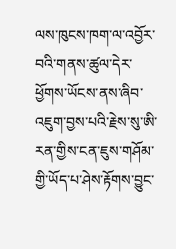ལས་ཁུངས་ཁག་ལ་འབྱོར་བའི་གནས་ཚུལ་དེར་ཕྱོགས་ཡོངས་ནས་ཞིབ་འཇུག་བྱས་པའི་རྗེས་སུ་ཨི་རན་གྱིས་ངན་ཇུས་གཤོམ་གྱི་ཡོད་པ་ཤེས་རྟོགས་བྱུང་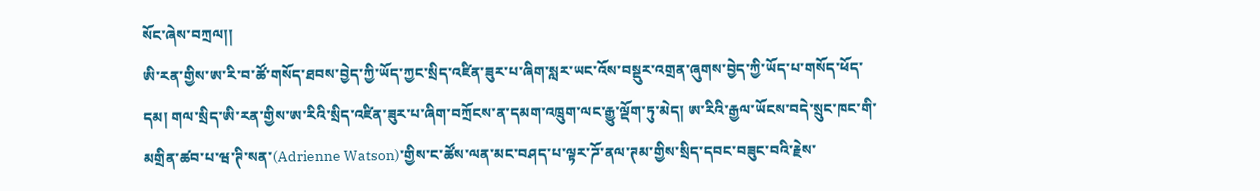སོང་ཞེས་བཀྲལ།།
ཨི་རན་གྱིས་ཨ་རི་བ་ཚོ་གསོད་ཐབས་བྱེད་ཀྱི་ཡོད་ཀྱང་སྲིད་འཛིན་ཟུར་པ་ཞིག་སླར་ཡང་འོས་བསྡུར་འགྲན་ཞུགས་བྱེད་ཀྱི་ཡོད་པ་གསོད་ཕོད་དམ། གལ་སྲིད་ཨི་རན་གྱིས་ཨ་རིའི་སྲིད་འཛིན་ཟུར་པ་ཞིག་བཀྲོངས་ན་དམག་འཁྲུག་ལང་རྒྱུ་ལྡོག་ཏུ་མེད། ཨ་རིའི་རྒྱལ་ཡོངས་བདེ་སྲུང་ཁང་གི་མགྲིན་ཚབ་པ་ཝ་ཊི་སན་(Adrienne Watson)་གྱིས་ང་ཚོས་ལན་མང་བཤད་པ་ལྟར་ཌོ་ནལ་ཊམ་གྱིས་སྲིད་དབང་བཟུང་བའི་རྗེས་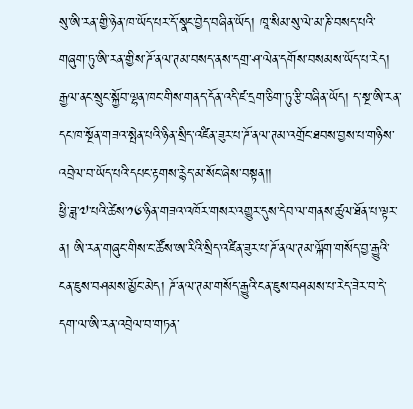སུ་ཨི་རན་གྱི་ཉེན་ཁ་ཡོད་པར་དོ་སྣང་བྱེད་བཞིན་ཡོད། ཁཱ་སིམ་སུ་ལེ་མ་ཎི་བསད་པའི་གཞུག་ཏུ་ཨི་རན་གྱིས་ཌོ་ནལ་ཊམ་བསད་ནས་དགྲ་ཤ་ལེན་དགོས་བསམས་ཡོད་པ་རེད། རྒྱལ་ནང་སྲུང་སྐྱོབ་ལྷན་ཁང་གིས་གནད་དོན་འདི་ཛ་དྲག་ཅིག་ཏུ་རྩི་བཞིན་ཡོད། ད་སྔ་ཨི་རན་དང་ཁ་སྔོན་གཟའ་སྤེན་པའི་ཉིན་སྲིད་འཛིན་ཟུར་པ་ཌོ་ནལ་ཊམ་འགྲོང་ཐབས་བྱས་པ་གཉིས་འབྲེལ་བ་ཡོད་པའི་དཔང་རྟགས་རྙེད་མ་སོང་ཞེས་བསྟན།།
ཕྱི་ཟླ་༧་པའི་ཚེས་༡༦་ཉིན་གཟའ་འཁོར་གསར་འགྱུར་དུས་དེབ་ལ་གནས་ཚུལ་ཐོན་པ་ལྟར་ན། ཨི་རན་གཞུང་གིས་ང་ཚོས་ཨ་རིའི་སྲིད་འཛིན་ཟུར་པ་ཌོ་ནལ་ཊམ་ལྐོག་གསོད་བྱ་རྒྱུའི་ངན་ཇུས་བཤམས་མྱོང་མེད། ཌོ་ནལ་ཊམ་གསོད་རྒྱུའི་ངན་ཇུས་བཤམས་པ་རེད་ཟེར་བ་དེ་དག་ལ་ཨི་རན་འབྲེལ་བ་གཏན་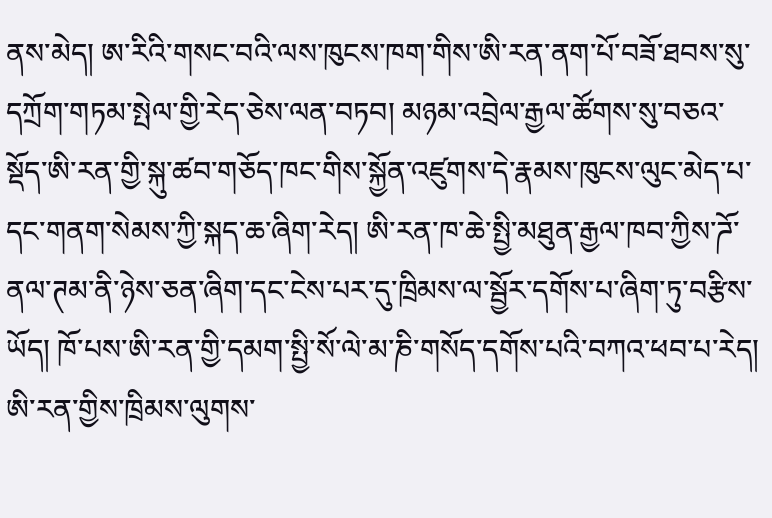ནས་མེད། ཨ་རིའི་གསང་བའི་ལས་ཁུངས་ཁག་གིས་ཨི་རན་ནག་པོ་བཟོ་ཐབས་སུ་དཀྲོག་གཏམ་སྤེལ་གྱི་རེད་ཅེས་ལན་བཏབ། མཉམ་འབྲེལ་རྒྱལ་ཚོགས་སུ་བཅའ་སྡོད་ཨི་རན་གྱི་སྐུ་ཚབ་གཅོད་ཁང་གིས་སྐྱོན་འཛུགས་དེ་རྣམས་ཁུངས་ལུང་མེད་པ་དང་གནག་སེམས་ཀྱི་སྐད་ཆ་ཞིག་རེད། ཨི་རན་ཁ་ཆེ་སྤྱི་མཐུན་རྒྱལ་ཁབ་ཀྱིས་ཌོ་ནལ་ཊམ་ནི་ཉེས་ཅན་ཞིག་དང་ངེས་པར་དུ་ཁྲིམས་ལ་སྦྱོར་དགོས་པ་ཞིག་ཏུ་བརྩིས་ཡོད། ཁོ་པས་ཨི་རན་གྱི་དམག་སྤྱི་སོ་ལེ་མ་ཎི་གསོད་དགོས་པའི་བཀའ་ཕབ་པ་རེད། ཨི་རན་གྱིས་ཁྲིམས་ལུགས་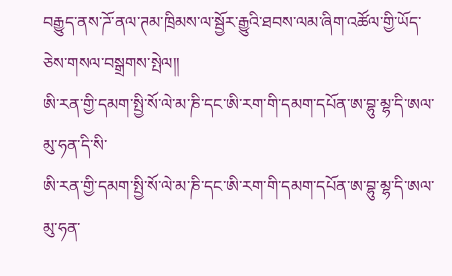བརྒྱུད་ནས་ཌོ་ནལ་ཊམ་ཁྲིམས་ལ་སྦྱོར་རྒྱུའི་ཐབས་ལམ་ཞིག་འཚོལ་གྱི་ཡོད་ཅེས་གསལ་བསྒྲགས་སྤེལ།།
ཨི་རན་གྱི་དམག་སྤྱི་སོ་ལེ་མ་ཎི་དང་ཨི་རག་གི་དམག་དཔོན་ཨ་བྷུ་མྷ་དི་ཨལ་མུ་ཧན་དི་སི་
ཨི་རན་གྱི་དམག་སྤྱི་སོ་ལེ་མ་ཎི་དང་ཨི་རག་གི་དམག་དཔོན་ཨ་བྷུ་མྷ་དི་ཨལ་མུ་ཧན་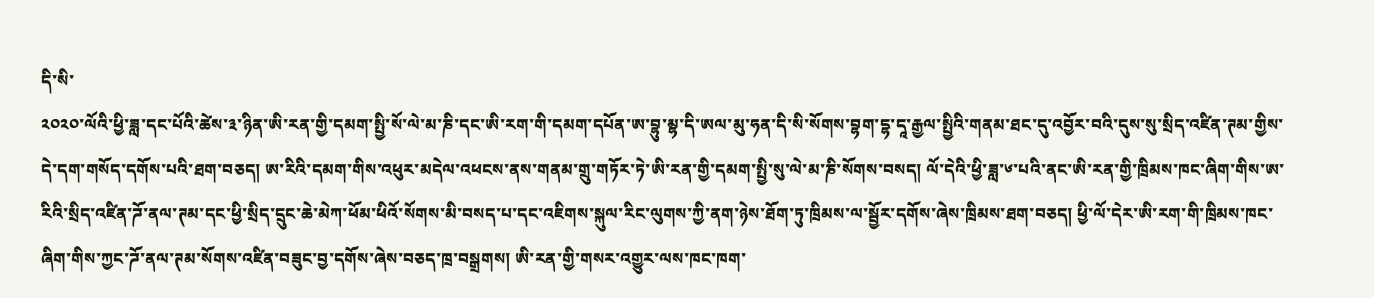དི་སི་
༢༠༢༠་ལོའི་ཕྱི་ཟླ་དང་པོའི་ཚེས་༣་ཉིན་ཨི་རན་གྱི་དམག་སྤྱི་སོ་ལེ་མ་ཎི་དང་ཨི་རག་གི་དམག་དཔོན་ཨ་བྷུ་མྷ་དི་ཨལ་མུ་ཧན་དི་སི་སོགས་བྷག་དྷ་དཱ་རྒྱལ་སྤྱིའི་གནམ་ཐང་དུ་འབྱོར་བའི་དུས་སུ་སྲིད་འཛིན་ཊམ་གྱིས་དེ་དག་གསོད་དགོས་པའི་ཐག་བཅད། ཨ་རིའི་དམག་གིས་འཕུར་མདེལ་འཕངས་ནས་གནམ་གྲུ་གཏོར་ཏེ་ཨི་རན་གྱི་དམག་སྤྱི་སུ་ལེ་མ་ཎི་སོགས་བསད། ལོ་དེའི་ཕྱི་ཟླ་༦་པའི་ནང་ཨི་རན་གྱི་ཁྲིམས་ཁང་ཞིག་གིས་ཨ་རིའི་སྲིད་འཛིན་ཌོ་ནལ་ཊམ་དང་ཕྱི་སྲིད་དྲུང་ཆེ་མེཀ་ཕོམ་ཕིའོ་སོགས་མི་བསད་པ་དང་འཇིགས་སྐུལ་རིང་ལུགས་ཀྱི་ནག་ཉེས་ཐོག་ཏུ་ཁྲིམས་ལ་སྦྱོར་དགོས་ཞེས་ཁྲིམས་ཐག་བཅད། ཕྱི་ལོ་དེར་ཨི་རག་གི་ཁྲིམས་ཁང་ཞིག་གིས་ཀྱང་ཌོ་ནལ་ཊམ་སོགས་འཛིན་བཟུང་བྱ་དགོས་ཞེས་བཅད་ཁྲ་བསྒྲགས། ཨི་རན་གྱི་གསར་འགྱུར་ལས་ཁང་ཁག་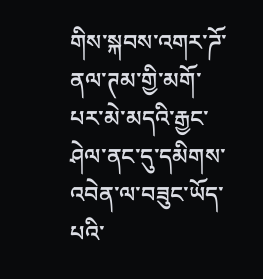གིས་སྐབས་འགར་ཌོ་ནལ་ཊམ་གྱི་མགོ་པར་མེ་མདའི་རྒྱང་ཤེལ་ནང་དུ་དམིགས་འབེན་ལ་བཟུང་ཡོད་པའི་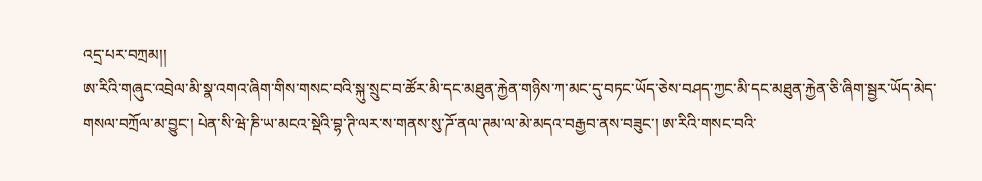འདྲ་པར་བཀྲམ།།
ཨ་རིའི་གཞུང་འབྲེལ་མི་སྣ་འགའ་ཞིག་གིས་གསང་བའི་སྐུ་སྲུང་བ་ཚོར་མི་དང་མཐུན་རྐྱེན་གཉིས་ཀ་མང་དུ་བཏང་ཡོད་ཅེས་བཤད་ཀྱང་མི་དང་མཐུན་རྐྱེན་ཅི་ཞིག་སྦྱར་ཡོད་མེད་གསལ་བཀྲོལ་མ་བྱུང་། པེན་སི་ཝེ་ཎི་ཡ་མངའ་སྡེའི་བྷ་ཊི་ལར་ས་གནས་སུ་ཌོ་ནལ་ཊམ་ལ་མེ་མདའ་བརྒྱབ་ནས་བཟུང་། ཨ་རིའི་གསང་བའི་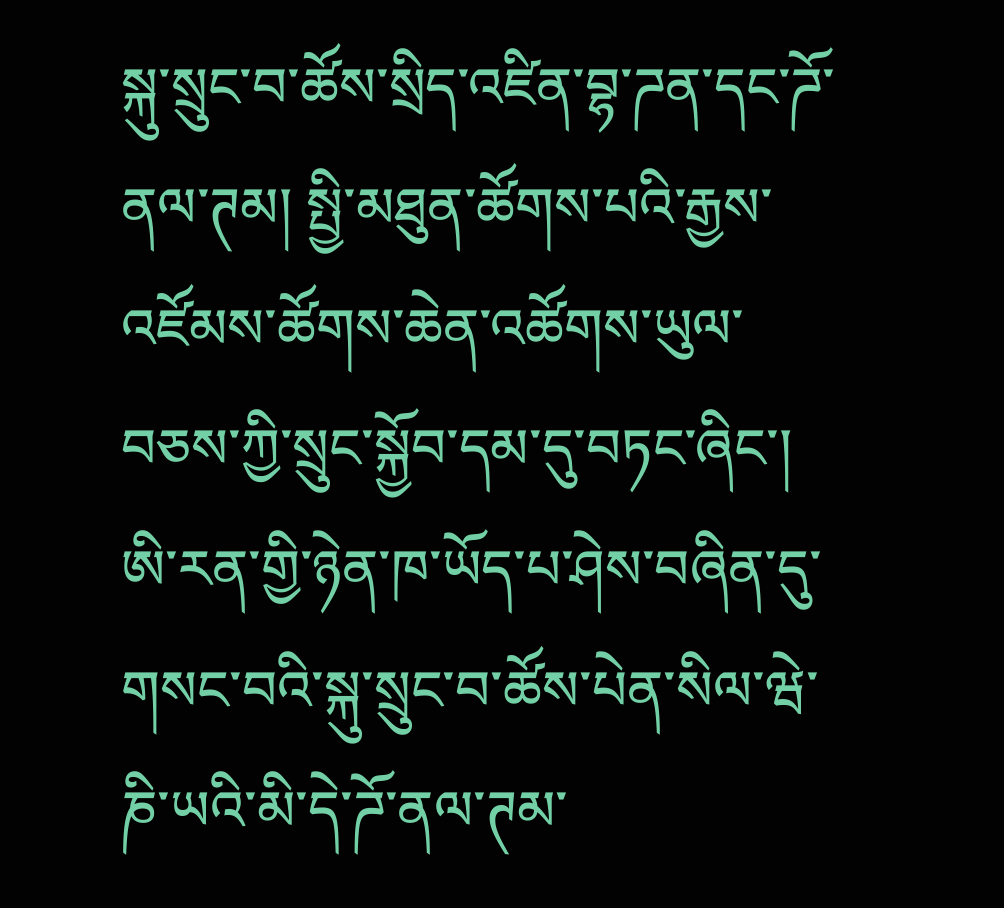སྐུ་སྲུང་བ་ཚོས་སྲིད་འཛིན་བྷ་ཌན་དང་ཌོ་ནལ་ཊམ། སྤྱི་མཐུན་ཚོགས་པའི་རྒྱས་འཛོམས་ཚོགས་ཆེན་འཚོགས་ཡུལ་བཅས་ཀྱི་སྲུང་སྐྱོབ་དམ་དུ་བཏང་ཞིང་། ཨི་རན་གྱི་ཉེན་ཁ་ཡོད་པ་ཤེས་བཞིན་དུ་གསང་བའི་སྐུ་སྲུང་བ་ཚོས་པེན་སིལ་ཝེ་ཎི་ཡའི་མི་དེ་ཌོ་ནལ་ཊམ་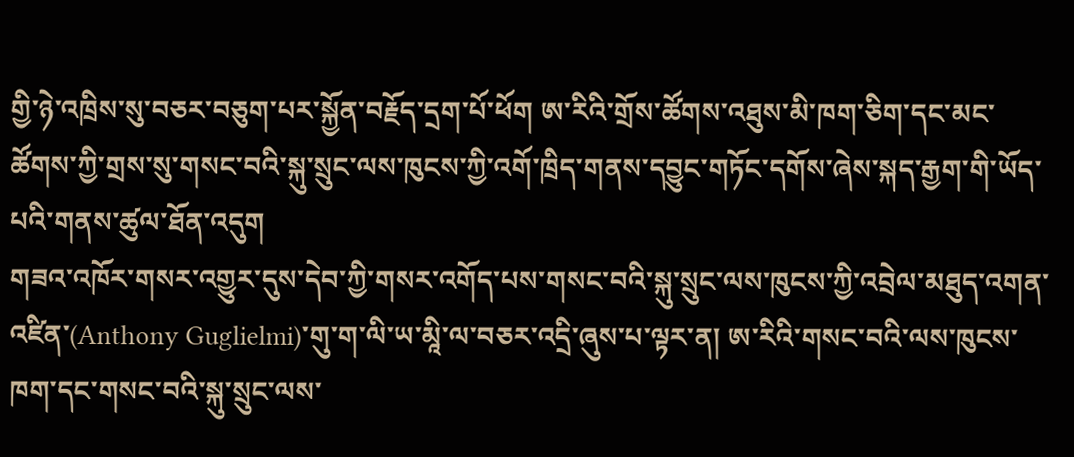གྱི་ཉེ་འཁྲིས་སུ་བཅར་བཅུག་པར་སྐྱོན་བརྗོད་དྲག་པོ་ཕོག ཨ་རིའི་གྲོས་ཚོགས་འཐུས་མི་ཁག་ཅིག་དང་མང་ཚོགས་ཀྱི་གྲས་སུ་གསང་བའི་སྐུ་སྲུང་ལས་ཁུངས་ཀྱི་འགོ་ཁྲིད་གནས་དབྱུང་གཏོང་དགོས་ཞེས་སྐད་རྒྱག་གི་ཡོད་པའི་གནས་ཚུལ་ཐོན་འདུག
གཟའ་འཁོར་གསར་འགྱུར་དུས་དེབ་ཀྱི་གསར་འགོད་པས་གསང་བའི་སྐུ་སྲུང་ལས་ཁུངས་ཀྱི་འབྲེལ་མཐུད་འགན་འཛིན་(Anthony Guglielmi)་གུ་ག་ལི་ཡ་མཱི་ལ་བཅར་འདྲི་ཞུས་པ་ལྟར་ན། ཨ་རིའི་གསང་བའི་ལས་ཁུངས་ཁག་དང་གསང་བའི་སྐུ་སྲུང་ལས་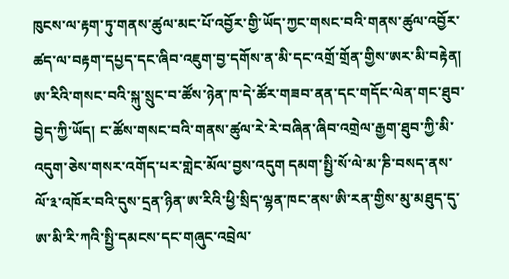ཁུངས་ལ་རྟག་ཏུ་གནས་ཚུལ་མང་པོ་འབྱོར་གྱི་ཡོད་ཀྱང་གསང་བའི་གནས་ཚུལ་འབྱོར་ཚད་ལ་བརྟག་དཔྱད་དང་ཞིབ་འཇུག་བྱ་དགོས་ན་མི་དང་འགྲོ་གྲོན་གྱིས་ཨར་མི་བརྟེན། ཨ་རིའི་གསང་བའི་སྐུ་སྲུང་བ་ཚོས་ཉེན་ཁ་དེ་ཚོར་གཟབ་ནན་དང་གདོང་ལེན་གང་ཐུབ་བྱེད་ཀྱི་ཡོད། ང་ཚོས་གསང་བའི་གནས་ཚུལ་རེ་རེ་བཞིན་ཞིབ་འགྲེལ་རྒྱག་ཐུབ་ཀྱི་མི་འདུག་ཅེས་གསར་འགོད་པར་གླེང་མོལ་བྱས་འདུག དམག་སྤྱི་སོ་ལེ་མ་ཎི་བསད་ནས་ལོ་༣་འཁོར་བའི་དུས་དྲན་ཉིན་ཨ་རིའི་ཕྱི་སྲིད་ལྷན་ཁང་ནས་ཨི་རན་གྱིས་མུ་མཐུད་དུ་ཨ་མི་རི་ཀའི་སྤྱི་དམངས་དང་གཞུང་འབྲེལ་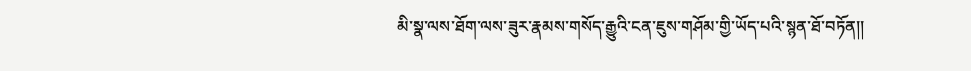མི་སྣ་ལས་ཐོག་ལས་ཟུར་རྣམས་གསོད་རྒྱུའི་ངན་ཇུས་གཤོམ་གྱི་ཡོད་པའི་སྙན་ཐོ་བཏོན།།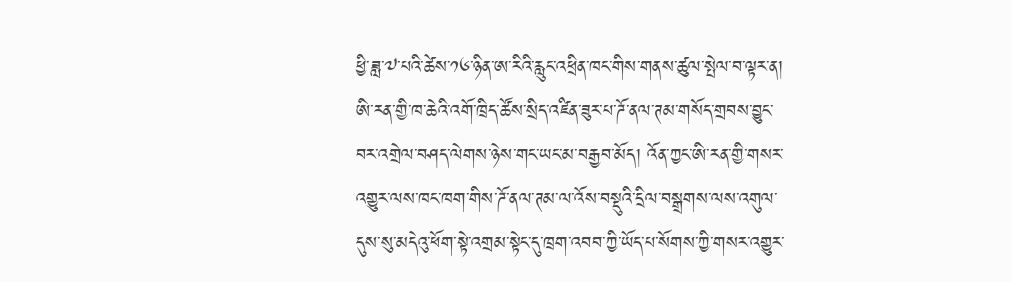ཕྱི་ཟླ་༧་པའི་ཚེས་༡༦་ཉིན་ཨ་རིའི་རླུང་འཕྲིན་ཁང་གིས་གནས་ཚུལ་སྤེལ་བ་ལྟར་ན། ཨི་རན་གྱི་ཁ་ཆེའི་འགོ་ཁྲིད་ཚོས་སྲིད་འཛིན་ཟུར་པ་ཌོ་ནལ་ཊམ་གསོད་གྲབས་བྱུང་བར་འགྲེལ་བཤད་ལེགས་ཉེས་གང་ཡང་མ་བརྒྱབ་མོད། འོན་ཀྱང་ཨི་རན་གྱི་གསར་འགྱུར་ལས་ཁང་ཁག་གིས་ཌོ་ནལ་ཊམ་ལ་འོས་བསྡུའི་དྲིལ་བསྒྲགས་ལས་འགུལ་དུས་སུ་མདེའུ་ཕོག་སྟེ་འགྲམ་སྟེང་དུ་ཁྲག་འབབ་ཀྱི་ཡོད་པ་སོགས་ཀྱི་གསར་འགྱུར་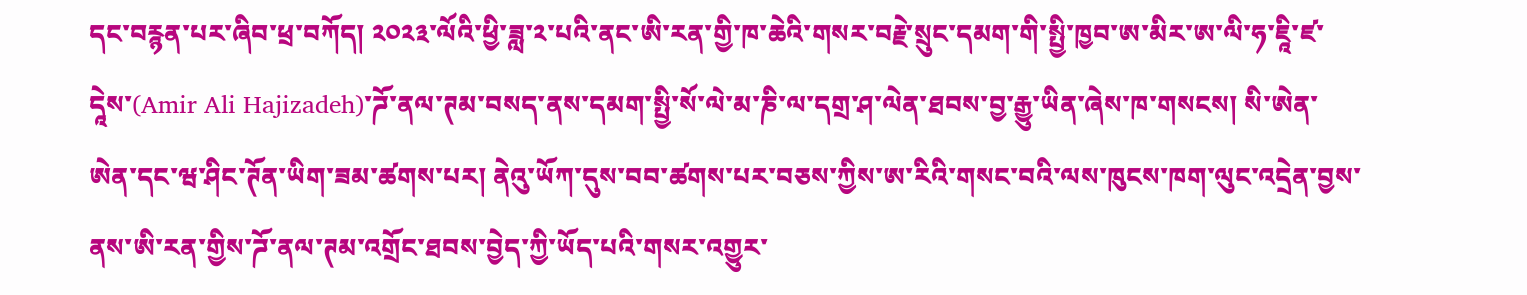དང་བརྙན་པར་ཞིབ་ཕྲ་བཀོད། ༢༠༢༣་ལོའི་ཕྱི་ཟླ་༢་པའི་ནང་ཨི་རན་གྱི་ཁ་ཆེའི་གསར་བརྗེ་སྲུང་དམག་གི་སྤྱི་ཁྱབ་ཨ་མིར་ཨ་ལི་ཧ་ཇཱི་ཛ་དཱེས་(Amir Ali Hajizadeh)་ཌོ་ནལ་ཊམ་བསད་ནས་དམག་སྤྱི་སོ་ལེ་མ་ཎི་ལ་དགྲ་ཤ་ལེན་ཐབས་བྱ་རྒྱུ་ཡིན་ཞེས་ཁ་གསངས། སི་ཨེན་ཨེན་དང་ཝ་ཤིང་ཊོན་ཡིག་ཟམ་ཚགས་པར། ནེའུ་ཡོཀ་དུས་བབ་ཚགས་པར་བཅས་ཀྱིས་ཨ་རིའི་གསང་བའི་ལས་ཁུངས་ཁག་ལུང་འདྲེན་བྱས་ནས་ཨི་རན་གྱིས་ཌོ་ནལ་ཊམ་འགྲོང་ཐབས་བྱེད་ཀྱི་ཡོད་པའི་གསར་འགྱུར་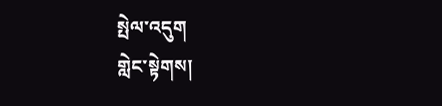སྤེལ་འདུག
གླེང་སྟེགས།